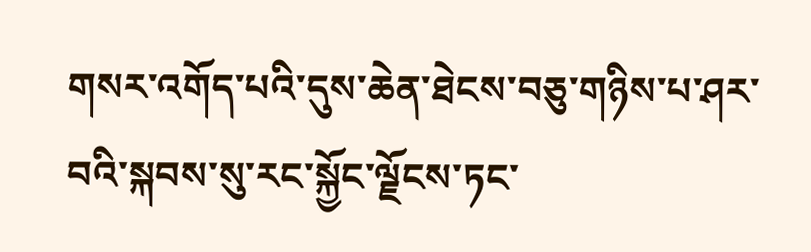གསར་འགོད་པའི་དུས་ཆེན་ཐེངས་བཅུ་གཉིས་པ་ཤར་བའི་སྐབས་སུ་རང་སྐྱོང་ལྗོངས་ཏང་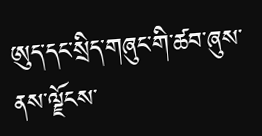ཨུད་དང་སྲིད་གཞུང་གི་ཚབ་ཞུས་ནས་ལྗོངས་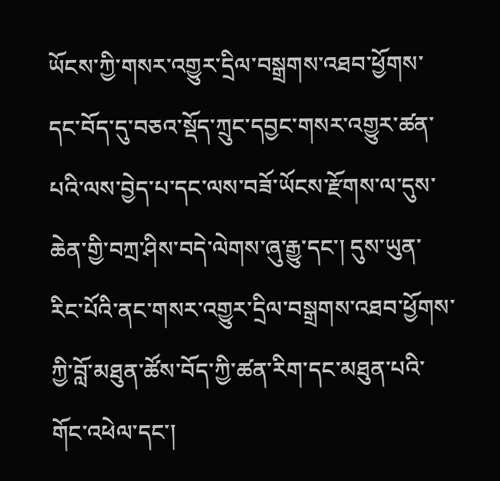ཡོངས་ཀྱི་གསར་འགྱུར་དྲིལ་བསྒྲགས་འཐབ་ཕྱོགས་དང་བོད་དུ་བཅའ་སྡོད་ཀྲུང་དབྱང་གསར་འགྱུར་ཚན་པའི་ལས་བྱེད་པ་དང་ལས་བཟོ་ཡོངས་རྫོགས་ལ་དུས་ཆེན་གྱི་བཀྲ་ཤིས་བདེ་ལེགས་ཞུ་རྒྱུ་དང་། དུས་ཡུན་རིང་པོའི་ནང་གསར་འགྱུར་དྲིལ་བསྒྲགས་འཐབ་ཕྱོགས་ཀྱི་བློ་མཐུན་ཚོས་བོད་ཀྱི་ཚན་རིག་དང་མཐུན་པའི་གོང་འཕེལ་དང་།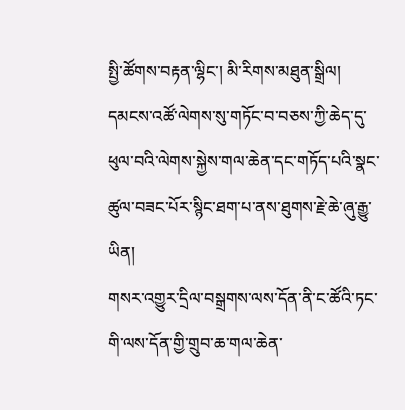སྤྱི་ཚོགས་བརྟན་ལྷིང་། མི་རིགས་མཐུན་སྒྲིལ། དམངས་འཚོ་ལེགས་སུ་གཏོང་བ་བཅས་ཀྱི་ཆེད་དུ་ཕུལ་བའི་ལེགས་སྐྱེས་གལ་ཆེན་དང་གཏོད་པའི་སྣང་ཚུལ་བཟང་པོར་སྙིང་ཐག་པ་ནས་ཐུགས་རྗེ་ཆེ་ཞུ་རྒྱུ་ཡིན།
གསར་འགྱུར་དྲིལ་བསྒྲགས་ལས་དོན་ནི་ང་ཚོའི་ཏང་གི་ལས་དོན་གྱི་གྲུབ་ཆ་གལ་ཆེན་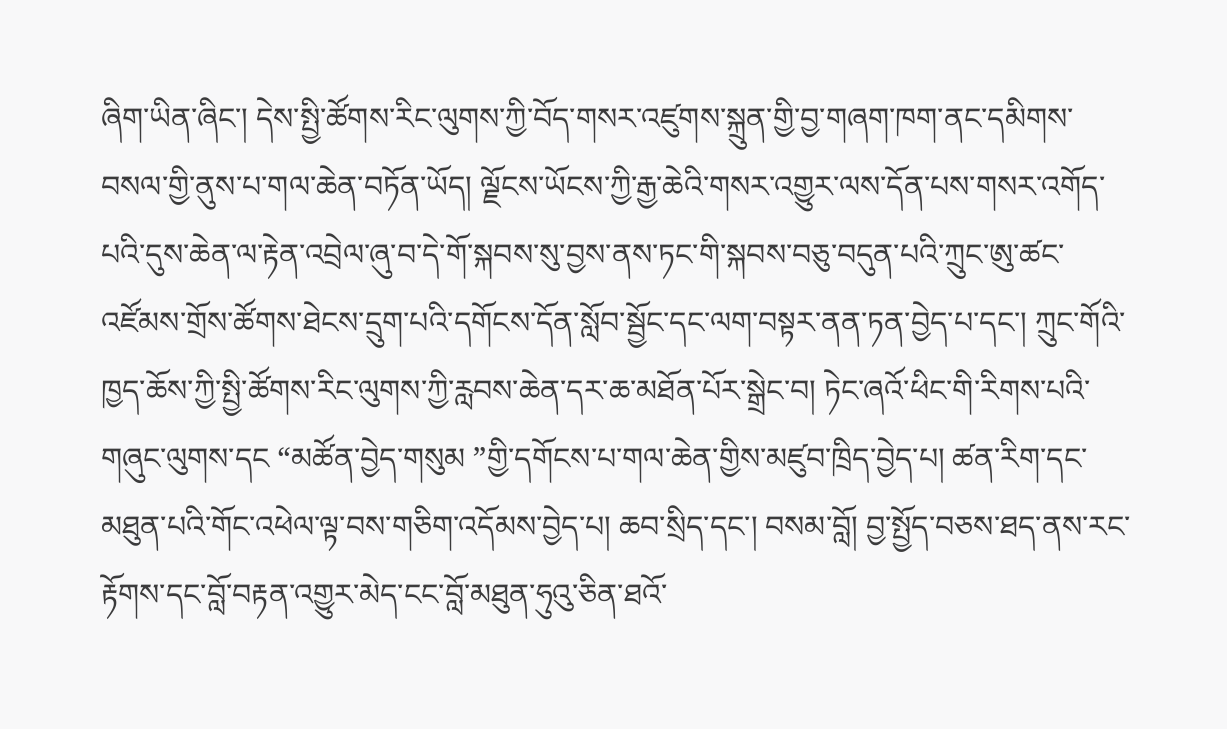ཞིག་ཡིན་ཞིང་། དེས་སྤྱི་ཚོགས་རིང་ལུགས་ཀྱི་བོད་གསར་འཛུགས་སྐྲུན་གྱི་བྱ་གཞག་ཁག་ནང་དམིགས་བསལ་གྱི་ནུས་པ་གལ་ཆེན་བཏོན་ཡོད། ལྗོངས་ཡོངས་ཀྱི་རྒྱ་ཆེའི་གསར་འགྱུར་ལས་དོན་པས་གསར་འགོད་པའི་དུས་ཆེན་ལ་རྟེན་འབྲེལ་ཞུ་བ་དེ་གོ་སྐབས་སུ་བྱས་ནས་ཏང་གི་སྐབས་བཅུ་བདུན་པའི་ཀྲུང་ཨུ་ཚང་འཛོམས་གྲོས་ཚོགས་ཐེངས་དྲུག་པའི་དགོངས་དོན་སློབ་སྦྱོང་དང་ལག་བསྟར་ནན་ཏན་བྱེད་པ་དང་། ཀྲུང་གོའི་ཁྱད་ཆོས་ཀྱི་སྤྱི་ཚོགས་རིང་ལུགས་ཀྱི་རླབས་ཆེན་དར་ཆ་མཐོན་པོར་སྒྲེང་བ། ཏེང་ཞའོ་ཕིང་གི་རིགས་པའི་གཞུང་ལུགས་དང “མཚོན་བྱེད་གསུམ ”གྱི་དགོངས་པ་གལ་ཆེན་གྱིས་མཛུབ་ཁྲིད་བྱེད་པ། ཚན་རིག་དང་མཐུན་པའི་གོང་འཕེལ་ལྟ་བས་གཅིག་འདོམས་བྱེད་པ། ཆབ་སྲིད་དང་། བསམ་བློ། བྱ་སྤྱོད་བཅས་ཐད་ནས་རང་རྟོགས་དང་བློ་བརྟན་འགྱུར་མེད་ངང་བློ་མཐུན་ཧུའུ་ཅིན་ཐའོ་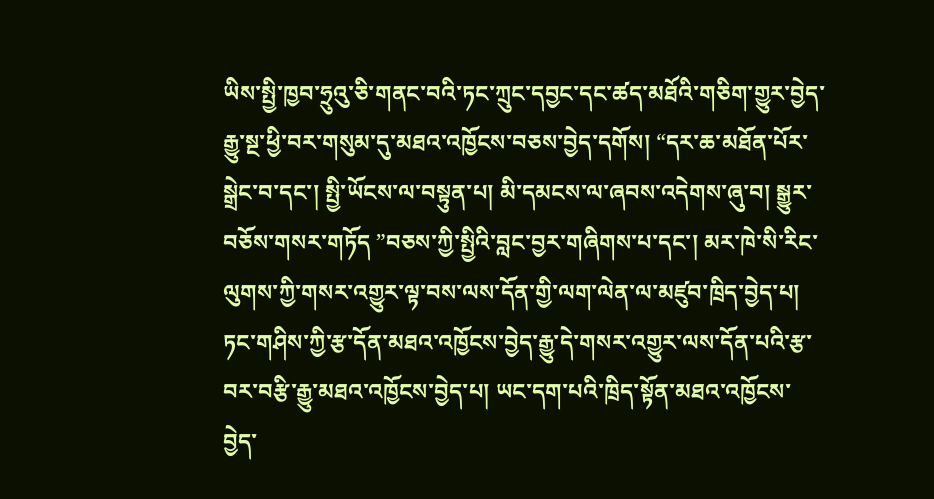ཡིས་སྤྱི་ཁྱབ་ཧྲུའུ་ཅི་གནང་བའི་ཏང་ཀྲུང་དབྱང་དང་ཚད་མཐོའི་གཅིག་གྱུར་བྱེད་རྒྱུ་སྔ་ཕྱི་བར་གསུམ་དུ་མཐའ་འཁྱོངས་བཅས་བྱེད་དགོས། “དར་ཆ་མཐོན་པོར་སྒྲེང་བ་དང་། སྤྱི་ཡོངས་ལ་བསྟུན་པ། མི་དམངས་ལ་ཞབས་འདེགས་ཞུ་བ། སྒྱུར་བཅོས་གསར་གཏོད ”བཅས་ཀྱི་སྤྱིའི་བླང་བྱར་གཞིགས་པ་དང་། མར་ཁེ་སི་རིང་ལུགས་ཀྱི་གསར་འགྱུར་ལྟ་བས་ལས་དོན་གྱི་ལག་ལེན་ལ་མཛུབ་ཁྲིད་བྱེད་པ། ཏང་གཤིས་ཀྱི་རྩ་དོན་མཐའ་འཁྱོངས་བྱེད་རྒྱུ་དེ་གསར་འགྱུར་ལས་དོན་པའི་རྩ་བར་བརྩི་རྒྱུ་མཐའ་འཁྱོངས་བྱེད་པ། ཡང་དག་པའི་ཁྲིད་སྟོན་མཐའ་འཁྱོངས་བྱེད་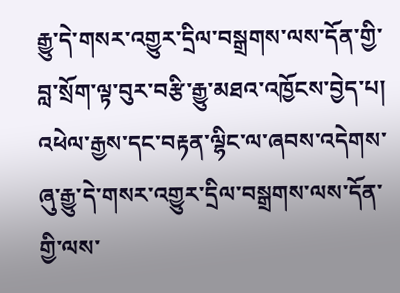རྒྱུ་དེ་གསར་འགྱུར་དྲིལ་བསྒྲགས་ལས་དོན་གྱི་བླ་སྲོག་ལྟ་བུར་བརྩི་རྒྱུ་མཐའ་འཁྱོངས་བྱེད་པ། འཕེལ་རྒྱས་དང་བརྟན་ལྷིང་ལ་ཞབས་འདེགས་ཞུ་རྒྱུ་དེ་གསར་འགྱུར་དྲིལ་བསྒྲགས་ལས་དོན་གྱི་ལས་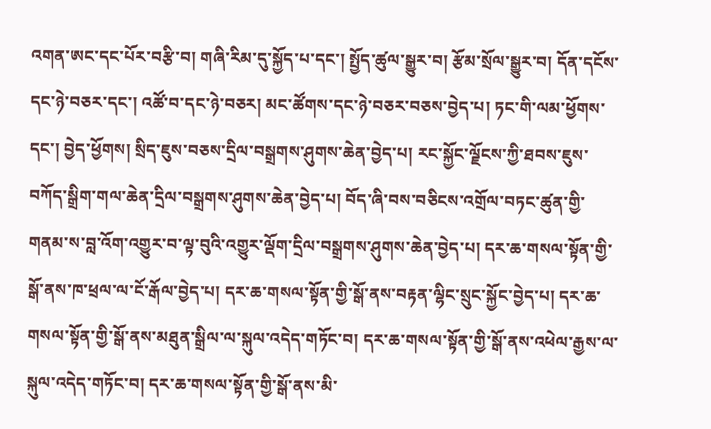འགན་ཨང་དང་པོར་བརྩི་བ། གཞི་རིམ་དུ་སྐྱོད་པ་དང་། སྤྱོད་ཚུལ་སྒྱུར་བ། རྩོམ་སྲོལ་སྒྱུར་བ། དོན་དངོས་དང་ཉེ་བཅར་དང་། འཚོ་བ་དང་ཉེ་བཅར། མང་ཚོགས་དང་ཉེ་བཅར་བཅས་བྱེད་པ། ཏང་གི་ལམ་ཕྱོགས་དང་། བྱེད་ཕྱོགས། སྲིད་ཇུས་བཅས་དྲིལ་བསྒྲགས་ཤུགས་ཆེན་བྱེད་པ། རང་སྐྱོང་ལྗོངས་ཀྱི་ཐབས་ཇུས་བཀོད་སྒྲིག་གལ་ཆེན་དྲིལ་བསྒྲགས་ཤུགས་ཆེན་བྱེད་པ། བོད་ཞི་བས་བཅིངས་འགྲོལ་བཏང་ཚུན་གྱི་གནམ་ས་བླ་འོག་འགྱུར་བ་ལྟ་བུའི་འགྱུར་ལྡོག་དྲིལ་བསྒྲགས་ཤུགས་ཆེན་བྱེད་པ། དར་ཆ་གསལ་སྟོན་གྱི་སྒོ་ནས་ཁ་ཕྲལ་ལ་ངོ་རྒོལ་བྱེད་པ། དར་ཆ་གསལ་སྟོན་གྱི་སྒོ་ནས་བརྟན་ལྷིང་སྲུང་སྐྱོང་བྱེད་པ། དར་ཆ་གསལ་སྟོན་གྱི་སྒོ་ནས་མཐུན་སྒྲིལ་ལ་སྐུལ་འདེད་གཏོང་བ། དར་ཆ་གསལ་སྟོན་གྱི་སྒོ་ནས་འཕེལ་རྒྱས་ལ་སྐུལ་འདེད་གཏོང་བ། དར་ཆ་གསལ་སྟོན་གྱི་སྒོ་ནས་མི་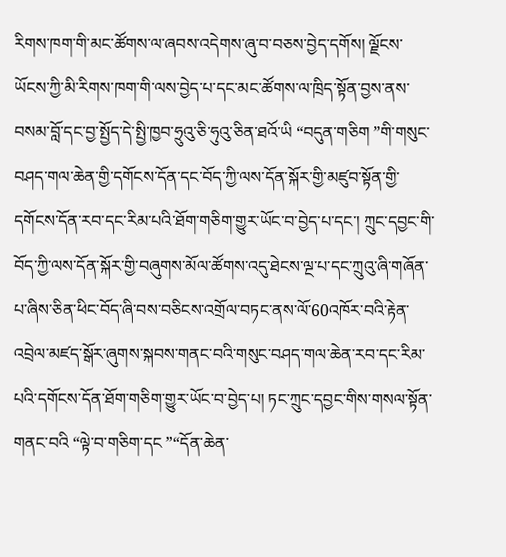རིགས་ཁག་གི་མང་ཚོགས་ལ་ཞབས་འདེགས་ཞུ་བ་བཅས་བྱེད་དགོས། ལྗོངས་ཡོངས་ཀྱི་མི་རིགས་ཁག་གི་ལས་བྱེད་པ་དང་མང་ཚོགས་ལ་ཁྲིད་སྟོན་བྱས་ནས་བསམ་བློ་དང་བྱ་སྤྱོད་དེ་སྤྱི་ཁྱབ་ཧྲུའུ་ཅི་ཧུའུ་ཅིན་ཐའོ་ཡི “བདུན་གཅིག ”གི་གསུང་བཤད་གལ་ཆེན་གྱི་དགོངས་དོན་དང་བོད་ཀྱི་ལས་དོན་སྐོར་གྱི་མཛུབ་སྟོན་གྱི་དགོངས་དོན་རབ་དང་རིམ་པའི་ཐོག་གཅིག་གྱུར་ཡོང་བ་བྱེད་པ་དང་། ཀྲུང་དབྱང་གི་བོད་ཀྱི་ལས་དོན་སྐོར་གྱི་བཞུགས་མོལ་ཚོགས་འདུ་ཐེངས་ལྔ་པ་དང་ཀྲུའུ་ཞི་གཞོན་པ་ཞིས་ཅིན་ཕིང་བོད་ཞི་བས་བཅིངས་འགྲོལ་བཏང་ནས་ལོ་60འཁོར་བའི་རྟེན་འབྲེལ་མཛད་སྒོར་ཞུགས་སྐབས་གནང་བའི་གསུང་བཤད་གལ་ཆེན་རབ་དང་རིམ་པའི་དགོངས་དོན་ཐོག་གཅིག་གྱུར་ཡོང་བ་བྱེད་པ། ཏང་ཀྲུང་དབྱང་གིས་གསལ་སྟོན་གནང་བའི “ལྟེ་བ་གཅིག་དང ”“དོན་ཆེན་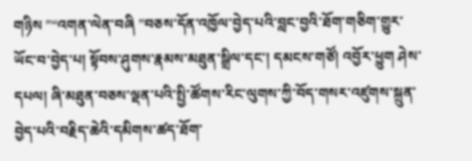གཉིས ”“འགན་ལེན་བཞི ”བཅས་དོན་འཁྱོལ་བྱེད་པའི་བླང་བྱའི་ཐོག་གཅིག་གྱུར་ཡོང་བ་བྱེད་པ། སྟོབས་ཤུགས་རྣམས་མཐུན་སྒྲིལ་དང་། དམངས་གཙོ། འབྱོར་ཕྱུག ཤེས་དཔལ། ཞི་མཐུན་བཅས་ལྡན་པའི་སྤྱི་ཚོགས་རིང་ལུགས་ཀྱི་བོད་གསར་འཛུགས་སྐྲུན་བྱེད་པའི་བརྗིད་ཆེའི་དམིགས་ཚད་ཐོག་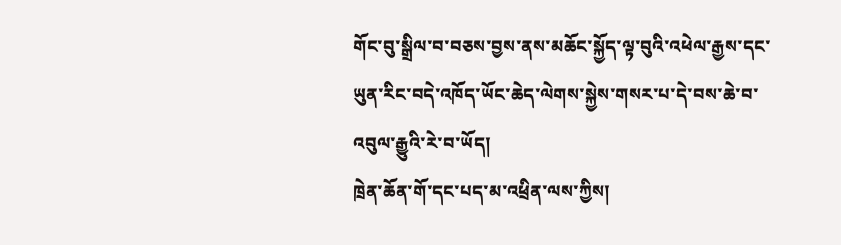གོང་བུ་སྒྲིལ་བ་བཅས་བྱས་ནས་མཆོང་སྐྱོད་ལྟ་བུའི་འཕེལ་རྒྱས་དང་ཡུན་རིང་བདེ་འཁོད་ཡོང་ཆེད་ལེགས་སྐྱེས་གསར་པ་དེ་བས་ཆེ་བ་འབུལ་རྒྱུའི་རེ་བ་ཡོད།
ཁྲེན་ཆོན་གོ་དང་པད་མ་འཕྲིན་ལས་ཀྱིས།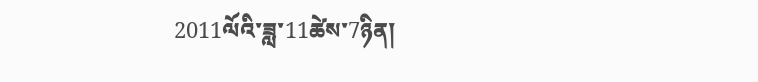2011ལོའི་ཟླ་11ཚེས་7ཉིན།